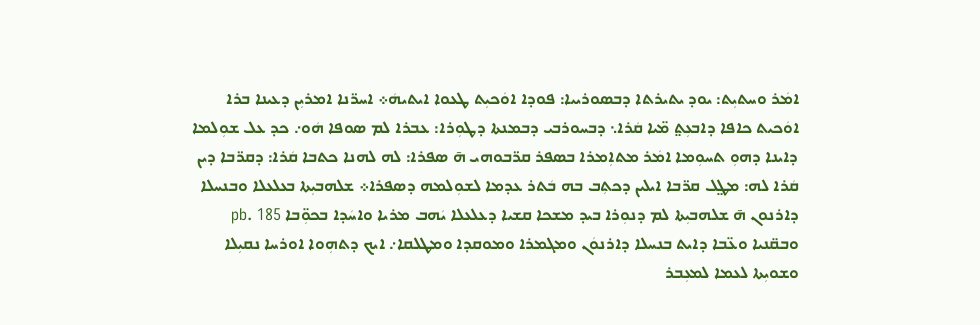ܐܡܿܪ ܘܚܬܝܼܬ: ܝܘܕ ܝܬܝܪܬܐ ܕܒܣܘܪܝܝܐ: ܦܘܕܐ ܐܘܿܟܝܼܬ ܛܥܘܐ ܐܝܬܝܗܿ܀ ܐܚܪ̈ܢܐ ܐܡܪܝܼܢ ܕܥܝܢܐ ܒܪܐ ܐܘܿܟܝܬ ܟܐܦܐ ܕܐܒܥܼܬ݀ ܡ̈ܝܐ ܩܿܪܐ܆ ܕܒܚܘܪܒܝ ܕܒܡܢܬܐ ܕܛܘܼܪܐ: ܥܒܪܐ ܠܡ ܣܘܦܐ ܗܿܘ܇ ܟܕ ܥܠ ܫܘܼܠܡܐ ܕܐܝܢܐ ܕܗܘܼ ܬܚܘܼܡܐ ܐܡܿܪ ܡܬܐܼܡܪܐ ܒܣܦܪ ܩܪ̈ܒܘܗܝ ܗ̄ ܣܦܪܐ: ܠܗ ܠܗܢܐ ܟܬܒܐ ܩܿܪܐ: ܕܩܪ̈ܒܐ ܕܝܢ ܩܿܪܐ ܠܗ: ܡܛ݀ܠ ܩܪ̈ܒܐ ܐܝܠܝܢ ܕܟܬܼܒ ܒܗ ܒܿܬܪ ܥܕܡܐ ܠܫܘܼܠܡܗ ܕܣܦܪܐ܀ ܫܠܗܒܝܼܬܐ ܒܥܠܥܠܐ ܘܒܢܚܠܐ ܕܐܪܢܘܢ ܗ̄ ܫܠܗܒܝܼܬܐ ܠܡ ܕܢܘܼܪܐ ܒܝܕ ܡܫܟܐ ܩܫܝܐ ܕܥܠܥܠܐ ܝܿܗܒ ܡܪܝܐ ܘܐܚܿܕܐ ܒܟܘܼ̈ܒܐ pb. 185 ܘܒܩ̈ܢܝܐ ܘܥ̈ܒܐ ܕܐܝܬ ܒܢܚܠܐ ܕܐܪܢܘܿܢ ܘܡܓܡܪܐ ܘܡܘܩܕܐ ܘܡܛܠܩܐ܇ ܐܝܟ ܕܬܗܼܘܐ ܐܘܪܚܐ ܢܩܝܼܠܐ ܘܫܘܝܼܬܐ ܠܥܡܐ ܠܡܥܼܒܪ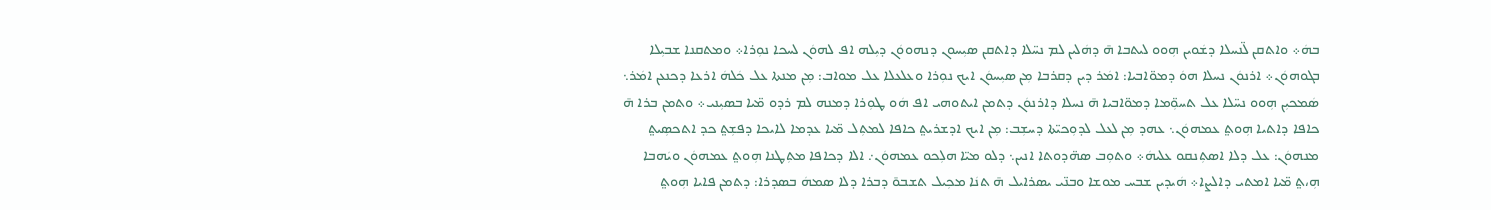ܒܗܿ܀ ܘܐܬܩܢ ܠ̈ܢܚܠܐ ܕܫܿܘܝܢ ܗܼܘܘ ܠܝܬܒܐ ܗ̄ ܕܗܿܠܝܢ ܠܡ ܢܚ̈ܠܐ ܕܐܬܩܢ ܣܝܼܚܘܢ ܕܢܗܘܘܿܢ ܕܝܼܠܗ ܐܦ ܠܗܘܿܢ ܠܚܟܐ ܢܘܼܪܐ܀ ܘܡܬܩܢܐ ܫܒܝܼܠܐ ܒܓܘܗܘܿܢ܀ ܐܪܢܘܿܢ ܢܚܠܐ ܗܘܿ ܕܡܘ̈ܐܒܝܐ: ܐܡܿܪ ܕܝܢ ܕܩܪܒܐ ܡܼܢ ܣܝܼܚܘܿܢ ܐܝܟ ܢܘܼܪܐ ܘܥܠܥܠܐ ܥܠ ܡܘܐܒ: ܡܼܢ ܡܢܬܐ ܥܠ ܟܿܠܗܿ ܐܪܥܐ ܕܟܢܥܢ ܐܡܿܪ܆ ܣܿܡܟܝܼܢ ܗܼܘܘ ܢܚ̈ܠܐ ܥܠ ܬܚܘܼ̈ܡܐ ܕܡܘ̈ܐܒܝܐ ܗ̄ ܢܚܠܐ ܕܐܪܢܘܿܢ ܕܬܡܢ ܐܝܬܘܗܝ ܐܦ ܗܿܘ ܛܘܼܪܐ ܕܡܢܗ ܠܡ ܪܕܘ ܡ̈ܝܐ ܒܣܝܼܢܝ܀ ܘܬܡܢ ܒܪܐ ܗ̄ ܟܐܦܐ ܕܐܬܝܐ ܗܼܘܬ݀ ܥܡܗܘܿܢ܆ ܥܗܕ ܡܼܢ ܠܥܠ ܠܕܘܼܟܝ̈ܬܐ ܕܚܫܼܒ: ܡܼܢ ܐܝܟ ܐܕܫܪܝܬ݀ ܟܐܦܐ ܠܡܬܼܠ ܡ̈ܝܐ ܥܕܡܐ ܠܐܝܟܐ ܕܦܫܼܬ݀ ܟܕ ܐܬܟܣܼܝܬ݀ ܡܢܗܘܿܢ: ܥܠ ܕܠܐ ܐܣܬܼܢܩܘ ܥܠܝܗܿ܀ ܘܬܘܼܒ ܣܗ̈ܕܘܬܐ ܐܢܝܢ܆ ܕܠܘ ܡܝ̈ܐ ܗܠܼܟܘ ܥܡܗܘܿܢ܇ ܐܠܐ ܕܟܐܦܐ ܡܬܼܛܢܐ ܗܼܘܬ݀ ܥܡܗܘܿܢ ܘܝܿܗܒܐ ܗܼ،ܬ݀ ܡ̈ܝܐ ܐܡܬܝ ܕܐܠܨܐ܀ ܗܿܝܕܝܢ ܫܒܚ ܡܘܫܐ ܘܒܢ̈ܝ ܝܣܪܐܝܠ ܗ̄ ܬܢܿܐ ܡܟܼܝܠ ܬܫܒܘ̄ ܕܒܪܐ ܕܠܐ ܣܡܗܿ ܒܣܕܪܐ: ܕܬܡܢ ܦܐܝܐ ܗܼܘܬ݀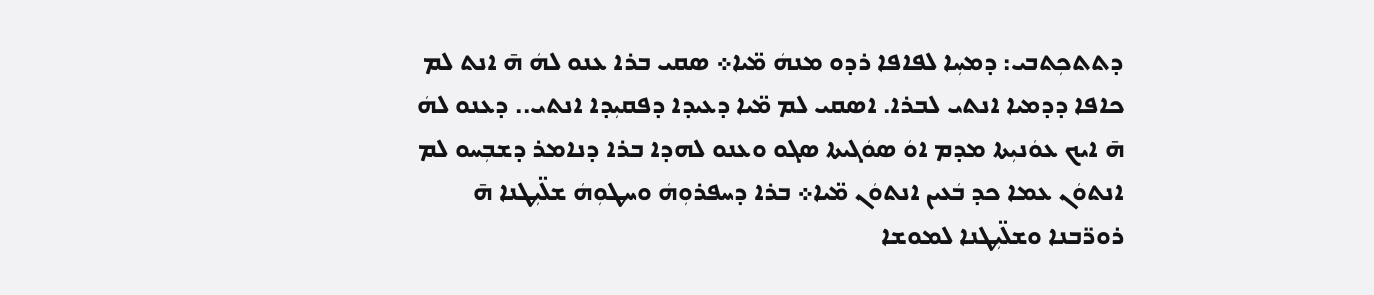ܕܬܬܟܼܬܒܝ: ܕܡܚܼܐ ܠܦܐܦܐ ܪܕܘ ܡܢܗܿ ܡ̈ܝܐ܀ ܣܩܝ ܒܪܐ ܥܢܘ ܠܗܿ ܗ̄ ܐܢܬ ܠܡ ܟܐܦܐ ܕܕܡܝܐ ܐܢܬܝ ܠܒܪܐ. ܐܣܩܝ ܠܡ ܡ̈ܝܐ ܕܥܝܕܐ ܕܦܩܝܼܕܐ ܐܢܬܝ.. ܕܥܢܘ ܠܗܿ ܗ̄ ܐܝܟ ܥܘܿܢܝܼܬܐ ܡܕܡ ܐܘܿ ܣܘܿܓܝܬܐ ܣܓܘ ܘܥܢܘ ܠܗܕܐ ܒܪܐ ܕܢܐܡܪ ܕܫܒܼܚܘ ܠܡ ܐܢܬܘܿܢ ܥܡܐ ܟܕ ܒܿܥܝܢ ܐܢܬܘܿܢ ܡ̈ܝܐ܀ ܒܪܐ ܕܚܦܪܘܼܗܿ ܘܚܛܘܼܗܿ ܫܠ̈ܝܼܛܢܐ ܗ̄ ܪܘܪ̈ܒܢܐ ܘܫܠ̈ܝܼܛܢܐ ܠܡܘܫܐ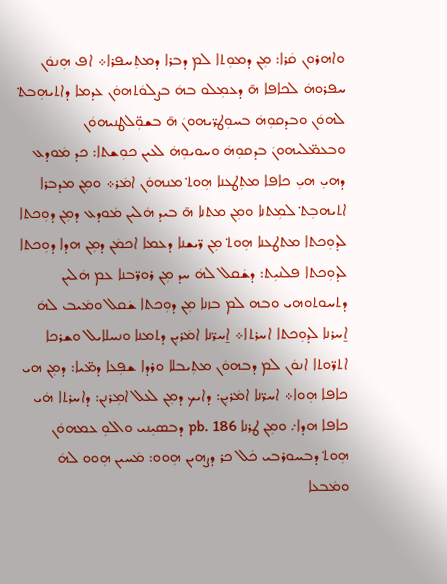ܘܐܗܪܘܢ ܩܿܪܐ: ܡܼܢ ܕܡܘܼܬܐ ܠܡ ܕܒܪܐ ܕܡܬܼܚܦܪܐ܀ ܐܦ ܗܼܢܘܿܢ ܚܦܪܘܗܿ ܠܟܐܦܐ ܗ̄ ܕܥܡܼܠܘ ܒܗܿ ܒܨܠܘܿܬܗܘܿܢ ܥܕܡܐ ܕܐܬܝܗܼܒܬ݀ ܠܗܘܿܢ ܘܒܕܩܘܼܗܿ ܒܚܘܼܛܪ̈ܝܗܘܢܿ ܗ̄ ܒܫܘܼ̈ܠܛܢܝܗܘܿܢ ܘܒܥܡ̈ܠܝܗܘܢܿ ܒܕܩܘܼܗܿ ܘܚܘܝܘܼܗܿ ܠܥܝܢ ܟܘܼܫܬܐ: ܟܕ ܡܿܘܕܥ ܕܗܝܼ ܗܝܼ ܟܐܦܐ ܡܬܼܛܥܢܐ ܗܼܘܬ݀ ܡܢܗܘܿܢ ܐܡܿܪ܀ ܘܡܼܢ ܡܕܒܪܐ ܐܬܝܗܒܼܬ݀ ܠܡܼܬܢܐ ܘܡܼܢ ܡܬܢܐ ܗ̄ ܒܝܕ ܗܿܠܝܢ ܡܿܘܕܥ ܕܡܼܢ ܕܘܼܟܬܐ ܠܕܘܼܟܬܐ ܡܬܛܥܢܐ ܗܼܘܬ݀ ܡܼܢ ܪ̈ܝܫܢܐ ܕܥܡܐ ܐܟܡܿܢ ܕܡܼܢ ܗܕܐ ܕܘܼܟܬܐ ܠܕܘܼܟܬܐ ܦܠܢܝܼܬ: ܕܫܿܩܠ ܠܗܿ ܚܕ ܡܼܢ ܪܘܪ̈ܒܢܐ ܥܡ ܗܿܠܝܢ ܕܬܚܘܬܘܗܝ ܘܒܗ ܠܡ ܒܙܢܐ ܡܼܢ ܕܘܼܟܬܐ ܫܿܩܠ ܘܡܿܝܒ ܠܗܿ ܐ̱ܚܪܢܐ ܠܕܘܼܟܬܐ ܐܚܪܬܐ܀ ܐ̱ܚܪ̈ܢܐ ܐܡܿܪܝܼܢ ܕܬܡܢܐ ܘܢܚܠܐܝܠ ܘܫܪܟܐ ܐܬܪ̈ܘܬܐ ܐܢܘܿܢ ܠܡ ܕܒܗܘܿܢ ܡܬܼܝܒܠܐ ܘܪܕܐ ܫܦܼܥܐ ܕܡ̈ܝܐ: ܕܡܼܢ ܗܝ ܟܐܦܐ ܗܼܘܐ܀ ܐܚܪ̈ܢܐ ܐܡܿܪܝܼܢ: ܕܐܝܟ ܕܡܼܢ ܠܥܠ ܐܡܼܪܢܢ: ܕܐܚܪܬܐ ܗܿܝ ܟܐܦܐ ܗܕܐ܇ ܘܡܼܢ ܛܪܢܐ pb. 186 ܕܒܣܝܼܢܝ ܘܐܠܘܼ ܥܡܗܘܿܢ ܗܼܘܬ݀ ܕܒܚܘܪܒܝ ܟܿܠ ܟܪ ܕܨܗܝܢ ܗܼܘܘ: ܡܿܚܝܢ ܗܼܘܘ ܠܗܿ ܘܡܿܒܥܐ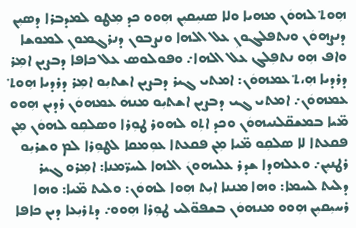ܗܼܘܬ݀ ܠܗܘܿܢ ܡܗܝܐ ܘܠܐ ܣܢܝܼܩܝܼܢ ܗܼܘܘ ܟܕ ܡܼܛܘ ܠܡܕܒܪܐ ܕܣܝܼܢ ܕܢܨܗܘܿܢ ܘܢܬܦܠܓܘܢܼ ܥܠ ܐܠܗܐ ܘܢܨܒܘܢ ܕܢܪܓܡܘܢܼ ܠܡܘܫܐ ܘܐܦ ܗܼܘ ܢܬܦܼܠܓ ܥܠ ܐܠܗܐ܇ ܘܦܘܠܘܣ ܥܠ ܟܐܦܐ ܕܒܨܝܢ ܐܡܼܪ ܕܪܕܝܐ ܗܼ،ܬ݀ ܥܡܗܘܿܢ: ܐܡܬܝ ܓܝܪ ܕܒܨܝܢ ܐܫܬܝܼܘ ܐܡܼܪ ܕܪܕܝܐ ܗܼܘܬ݀ ܥܡܗܘܿܢ܇ ܐܡܬܝ ܓܝ ܕܒܨܝܢ ܐܫܬܝܼܘ ܡܢܗܿ ܥܡܗܘܿܢ ܪܕܝܢ ܗܼܘܘ ܡ̈ܝܐ ܒܡܫܩ̈ܠܢܝܗܘܿܢ ܘܟܕ ܐܬܼܘ ܠܗܘܪ ܛܘܼܪܐ ܘܣܠܩܼܘ ܠܗܘܿܢ ܡܼܢ ܦܩܥܬܐ ܠܐ ܣܠܩܼܘ ܡ̈ܝܐ ܡܼܢ ܦܩܥܬܐ ܥܘܼܡܩܐ ܠܛܘܼܪܐ ܠܡ ܘܫܪܝܼܘ ܪܛܢܝܼܢ܇ ܘܥܠܗܕܐ ܫܕܪ ܥܠܝܗܘܢܿ ܐܠܗܐ ܠܚܪ̈ܡܢܐ: ܐܡܼܪܘ ܓܝܪ ܕܠܝܬ ܠܚܡܐ: ܘܗܐ ܡܢܢܐ ܐܝܼܬ ܗܼܘܐ ܠܗܘܿܢ: ܘܠܝܬ ܡ̈ܝܐ: ܘܗܐ ܪܚܝܼܩܝܼܢ ܗܼܘܘ ܡܢܗܘܿܢ ܒܫܦܘ̈ܠܝ ܛܘܼܪܐ ܗܼܘܘ܇ ܕܬܪܝܼܥܐ ܕܝܢ ܟܐܦܐ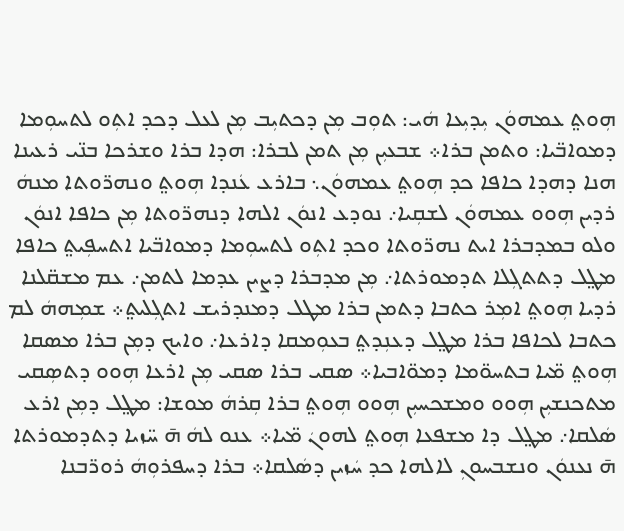ܗܼܘܬ݀ ܥܡܗܘܿܢ ܝܼܕܝܼܥܐ ܗܿܝ: ܬܘܼܒ ܡܼܢ ܕܟܬܝܼܒ ܡܼܢ ܠܥܠ ܕܟܕ ܐܬܼܘ ܠܬܚܘܼܡܐ ܕܡܘܐܒ̈ܝܐ: ܘܬܡܢ ܒܪܐ܀ ܫܒܥܝܼܢ ܡܼܢ ܬܡܢ ܠܒܪܐ: ܗܕܐ ܒܪܐ ܘܫܪܟܐ ܒܢ̈ܝ ܪܥܝܢܐ ܗܢܐ ܕܗܕܐ ܟܐܦܐ ܟܕ ܗܼܘܬ݀ ܥܡܗܘܿܢ܆ ܒܐܪܥ ܥܿܢܕܐ ܗܼܘܬ݀ ܘܢܗܪ̈ܘܬܐ ܡܢܗܿ ܪܕܝܢ ܗܼܘܘ ܥܡܗܘܿܢ ܠܫܩܼܝܐ܇ ܢܘܕܥ ܐܢܘܿܢ ܐܠܗܐ ܕܢܗܪ̈ܘܬܐ ܡܼܢ ܟܐܦܐ ܐܢܘܿܢ ܘܠܘ ܒܡܕܒܪܐ ܐܝܬ ܢܗܪ̈ܘܬܐ ܘܟܕ ܐܬܼܘ ܠܬܚܘܼܡܐ ܕܡܘܐܒ̈ܝܐ ܐܬܚܦܼܝܬ݀ ܟܐܦܐ ܡܛ݀ܠ ܕܬܬܓܼܠܐ ܬܕܡܘܪܬܐ܇ ܡܼܢ ܡܕܒܪܐ ܕܨܝܢ ܥܕܡܐ ܠܬܡܢ܇ ܥܡ ܡܫܩ̈ܠܢܐ ܪܕܝܐ ܗܼܘܬ݀ ܐܡܼܪ ܟܬܒܐ ܕܬܡܢ ܒܪܐ ܡܛܠ ܕܡܢܕܪܝܫ ܐܬܓܼܠܝܬ݀܀ ܫܡܼܗܗܿ ܠܡ ܟܬܒܐ ܠܟܐܦܐ ܒܪܐ ܡܛ݀ܠ ܕܥܢܼܕܬ݀ ܒܥܘܼܡܩܐ ܕܐܪܥܐ܇ ܘܐܝܟ ܕܡܼܢ ܒܪܐ ܡܣܩܐ ܗܼܘܬ݀ ܡ̈ܝܐ ܒܬܚܘ̈ܡܐ ܕܡܘ̈ܐܒܝܐ܀ ܣܩܝ ܒܪܐ ܣܩܝ ܡܼܢ ܐܪܥܐ ܗܼܘܘ ܕܬܣܼܩܝ ܡܬܟܢܫܝܼܢ ܗܼܘܘ ܘܡܫܟܚܝܼܢ ܗܼܘܘ ܗܼܘܬ݀ ܒܪܐ ܩܼܪܗܿ ܡܘܫܐ: ܡܛ݀ܠ ܕܡܼܢ ܐܪܥ ܣܿܠܩܐ܇ ܡܛ݀ܠ ܕܐ ܡܫܦܥܐ ܗܼܘܬ݀ ܠܗܘܢܿ ܡ̈ܝܐ܀ ܥܢܘ ܠܗܿ ܗ̄ ܚ̈ܙܝܐ ܕܬܕܡܘܪܬܐ ܗ̄ ܢܥܢܘܿܢ ܘܢܫܒܚܘܢܼ ܠܐܠܗܐ ܟܕ ܚܿܙܝܢ ܕܣܿܠܩܐ܀ ܒܪܐ ܕܚܦܪܘܼܗܿ ܪܘܪ̈ܒܢܐ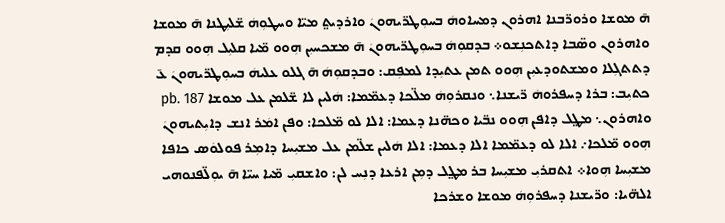ܗ̄ ܡܘܫܐ ܘܪܘܪ̈ܒܢܐ ܐܗܪܘܢ ܕܡܚܐܘܗܿ ܒܚܘܼܛܪ̈ܝܗܘܢܿ ܘܐܪܕܝܬ݀ ܡܝ̈ܐ ܘܚܛܘܼܗܿ ܫ̈ܠܝܼܛܢܐ ܗ̄ ܡܘܫܐ ܘܐܗܪܘܢ ܘܣ̈ܒܐ ܕܐܬܟܢܼܫܘ܀ ܒܕܩܘܼܗܿ ܒܚܘܼܛܪ̈ܝܗܘܢܿ ܗ̄ ܡܫܟܚܝܼܢ ܗܼܘܘ ܡ̈ܝܐ ܩܠܝܼܠ ܗܼܘܘ ܩܕܡ ܕܬܬܓܼܠܐ ܘܡܫܬܘܕܥܝܼܢ ܗܼܘܘ ܬܡܢ ܥܬܝܼܕܐ ܠܡܦܼܩ: ܘܒܕܩܘܼܗܿ ܗ̄ ܓܠܘ ܥܠܝܗܿ ܒܚܘܼܛܪ̈ܝܗܘܢܿ ܥ̄ ܟܬܝܼܒ: ܒܪܐ ܕܚܦܪܘܗܿ ܪ̈ܝܫܢܐ܆ ܘܢܩܪܘܼܗܿ ܡܠ̈ܟܐ ܕܥܡ̈ܡܐ: ܗܿܠܝܢ ܠܐ ܫ̈ܠܡܢ ܥܠ ܡܘܫܐ pb. 187 ܘܐܗܪܘܢ܆ ܡܛ݀ܠ ܕܐܦܢ ܗܼܘܘ ܢܒ̈ܝܐ ܘܟܗ̈ܢܐ ܕܥܡܐ: ܐܠܐ ܠܘ ܡ̈ܠܟܐ: ܘܦܢ ܐܡܿܪ ܐܢܫ ܕܐܝܼܬܝܗܘܢܿ ܗܼܘܘ ܡ̈ܠܟܐ܇ ܐܠܐ ܠܘ ܕܥܡ̈ܡܐ ܐܠܐ ܕܥܡܐ: ܐܠܐ ܗܿܠܝܢ ܫܠ̈ܡܢ ܥܠ ܡܫܝܼܚܐ ܕܐܡܼܪ ܦܘܠܘܿܣ ܟܐܦܐ ܡܫܝܼܚܐ ܗܼܘܐ܀ ܐܬܩܪܝܼ ܡܫܝܼܚܐ ܒܪ ܡܛ݀ܠ ܕܡܼܢ ܐܪܥܐ ܕܢܼܚ ܠܢ: ܘܐܫܩܝܼ ܡ̈ܝܐ ܚܝ̈ܐ ܗ̄ ܝܘܼܠ̈ܦܢܘܗܝ ܐܠܗ̈ܝܐ: ܘܪ̈ܝܫܢܐ ܕܚܦܪܘܼܗܿ ܡܘܫܐ ܘܫܪܟܐ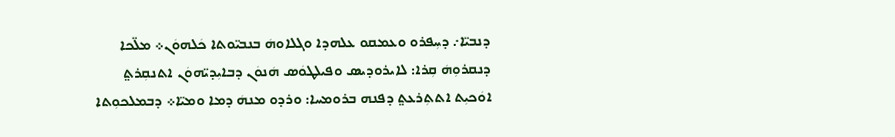ܕܢܒܝ̈ܐ܇ ܕܚܼܦܪܘ ܘܥܡܩܘ ܥܠܗܕܐ ܘܓܠܐܘܗܿ ܒܢܒܝ̈ܘܬܐ ܟܿܠܗܘܿܢ܀ ܡܠ̈ܟܐ ܕܢܩܪܘܼܗܿ ܩܼܪܐ: ܠܐܝܪܘܕܝܣ ܘܦܝܠܛܘܿܣ ܗܿܢܘܿܢ ܕܒܐܝܼܕܝ̈ܗܘܿܢ ܐܬܢܩܼܪܬ݀ ܐܘܿܟܝܼܬ ܐܬܬܼܪܥܬ݀ ܕܦܢܗ ܒܪܘܡܚܐ: ܘܪܕܘ ܡܢܗܿ ܕܡܐ ܘܡܝ̈ܐ܀ ܕܒܡܠܟܘܼܬܐ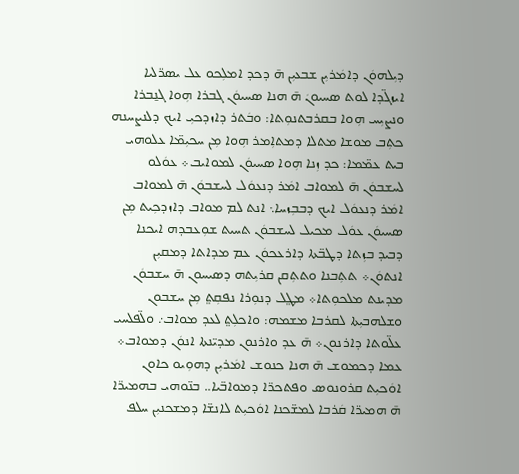ܕܝܼܠܗܘܿܢ ܕܐܡܿܪܝܼܢ ܫܒܥܝܼܢ ܗ̄ ܕܟܕ ܐܡܠܼܟܘ ܥܠ ܝܣܪ̈ܠܝܐ ܐܝܙܓ̈ܕܐ ܠܘܬ ܣܚܝܘܢܿ ܗ̄ ܗܢܐ ܣܚܝܘܿܢ ܓܒܪܐ ܗܼܘܐ ܓܢ̱ܒܪܐ ܘܢܨܝܼܚ ܗܼܘܐ ܒܩܪܒܬܢܘܼܬܐ: ܘܒܿܬܪ ܕܐܙܕܟܝܼ ܐܝܟ ܕܠܢܨܚܢܗ ܟܬܼܒ ܡܘܫܐ ܡܬܠܐ ܕܡܬܐܼܡܪ ܗܼܘܐ ܡܼܢ ܚܟܝܼܡ̈ܐ ܥܠܘܗܝ ܒܝܬ ܥܡ̈ܡܐ: ܟܕ ܙܼܢܐ ܗܼܘܐ ܣܚܝܘܿܢ ܠܡܘܐܝܒ܀ ܥܘܿܠܘ ܠܚܫܒܘܿܢ ܗ̄ ܠܡܘܐܒ ܐܡܿܪ ܕܢܥܘܿܠ ܠܚܫܒܘܿܢ ܗ̄ ܠܡܘܐܒ ܐܡܿܪ ܕܢܥܘܿܠ ܐܝܟ ܕܒܒܼܙܚܐ܆ ܐܢܬ ܠܡ ܡܘܐܒ ܕܐܙܕܟܼܝܬ ܡܼܢ ܣܚܝܘܿܢ ܥܘܿܠ ܡܟܝܠ ܠܚܫܒܘܿܢ ܬܚܝܬ ܫܘܼܥܒܕܗ ܐܝܟܢܐ ܕܒܝܕ ܒܙܼܬܐ ܕܛܒ̈ܬܐ ܕܐܪܥܟܘܿܢ ܥܡ ܡܕܐܬܐ ܕܡܩܝܼܢ ܐܢܬܘܿܢ܀ ܬܬܼܒܢܐ ܘܬܬܼܩܢ ܩܪܝܼܬܗ ܕܣܝܚܘܢ ܗ̄ ܚܫܒܘܿܢ ܡܕܝܢܬ ܡܠܟܘܼܬܐ܀ ܡܛ݀ܠ ܕܢܘܼܪܐ ܢܦܩܼܬ݀ ܡܼܢ ܚܫܒܘܢ ܘܫܠܗܒܝܼܬܐ ܠܩܪܒܐ ܡܫܡܗ: ܘܐܟܠܼܬ݀ ܠܥܕ ܡܘܐܒ܇ ܘܠ̈ܦܠܚܝ ܥܠ̈ܘܬܐ ܕܐܪܢܘܢ܀ ܗ̄ ܥܕ ܘܐܪܢܘܢ ܡܕܝ̈ܢܬܐ ܐܢܘܿܢ ܕܡܘܐܒ܀ ܥܡܐ ܕܟܡܘܫ ܗ̄ ܗܢܐ ܟܢܘܫ ܐܡܿܪܝܼܢ ܕܗܘܼܝܘ ܟܐܘܢ ܐܘܿܟܝܼܬ ܩܪܘܢܘܣ ܘܦܬܟܪ̈ܐ ܕܡܘܐܒ̈ܝܐ.. ܒܢ̈ܘܗܝ ܒܗܡܝܪ̈ܐ ܗ̄ ܗܡܝܪ̈ܐ ܩܿܪܒܐ ܠܡܫ̈ܟܢܐ ܐܘܿܟܝܼܬ ܠܐܢܫ̈ܐ ܕܡܫܟܢܝܼܢ ܚܠܦ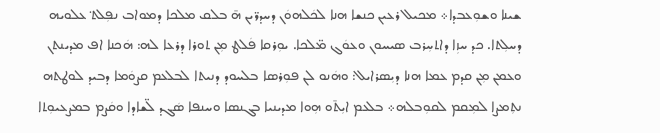ܫܝܢܐ ܘܫܘܼܥܒܕܐ܀ ܡܟܝܠ ܪܥܝܢ ܟܢܫܐ ܗܢܐ ܠܟܿܠܗܘܿܢ ܕܚܕܪ̈ܝܢ ܗ̄ ܒܠܩ ܡܠܟܐ ܕܡܘܐܒ ܢܦܼܠܬ݀ ܥܠܘܝܗ ܕܚܠܼܬܐ. ܟܕ ܚܙܼܐ ܕܐܬܚܼܪܒ ܣܝܚܘܢ ܘܥܘܿܓ ܡ̈ܠܟܐ. ܝܘܼܪܩܐ ܦܿܠܛ ܡܼܢ ܬܘܪܐ ܕܪܥܐ ܠܗ: ܗܿܟܢܐ ܐܦ ܡܕܝܢܬܢ ܘܥܡܢ ܡܼܢ ܩܕܡ ܥܡܐ ܗܢܐ ܕܝܼܣܪܐܝܠ: ܘܗܿܢܘ ܠܢ ܦܘܼܪܣܐ ܒܠܚܘܕ ܕܢܝܬܐ ܠܒܠܥܡ ܩܨܘܿܡܐ ܕܒܝܕ ܠܘܛܬܗ ܢܬܼܡܨܐ ܠܡܼܩܡ ܠܩܘܼܒܠܗ܀ ܒܠܥܡ ܐܝܼܬ̄ܘ ܗܼܘܐ ܡܕܝܢܝܐ ܒܓܢܣܐ ܘܚܢܦܐ ܣܿܓܕ ܠ̈ܫܐܕܐ ܘܩܿܨܡ ܒܡܨܥܝܘܼܬܐ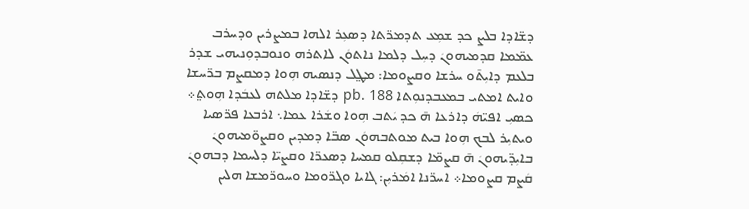ܕܫ̈ܐܕܐ ܒܠܨ ܟܕ ܫܡܼܥ ܬܕܡܪ̈ܬܐ ܕܣܥܼܪ ܐܠܗܐ ܒܡܨܪܝܢ ܘܕܚܪܒ ܥܡ̈ܡܐ ܩܕܡܝܗܘܢܿ ܕܚܼܠ ܕܠܡܐ ܢܐܬܘܿܢ ܠܐܬܪܗ ܘܢܘܒܕܘܼܢܝܗܝ ܫܕܪ ܒܠܥܡ ܕܐܝܼܬ̄ܘ ܚܪܫܐ ܘܩܨܘܡܐ: ܡܛ݀ܠ ܕܢܣܝܗ ܗܼܘܐ ܕܡܩܨܡ ܒܪ̈ܚܫܐ ܘܐܝܬ ܐܡܬܝ ܒܡܥܒܕܢܘܼܬܐ pb. 188 ܕܫ̈ܐܕܐ ܡܠܬܗ ܠܥܒܿܕܐ ܗܼܘܬ݀܀ ܟܣܝܼ ܐܦܝ̈ܗܿ ܕܐܪܥܐ ܗ̄ ܟܕ ܝܿܬܒ ܗܼܘܐ ܘܫܿܪܐ ܥܡܐ܆ ܐܪܒܥܐ ܦܪ̈ܣܝܐ ܘܝܬܝܼܪ ܠܒܟ ܗܼܘܐ ܒܝܬ ܡܘܬܒܗܘܿܢ ܣܒ̈ܐ ܕܡܕܝܢ ܘܩܨܘ̈ܡܝܗܘܢܿ ܒܐܝܼܕ̈ܝܗܘܢܿ ܗ̄ ܩܨܡ̈ܐ ܕܫܩܼܠܘ ܩܡܚܐ ܕܣܥܪ̈ܐ ܘܩܨܝ̈ܐ ܕܠܚܡܐ ܕܒܗܘܢܿ ܩܿܨܡ ܩܨܘܡܐ܀ ܐܚܪ̈ܢܐ ܐܡܿܪܝܼܢ: ܓܐܝܐ ܘܓܪ̈ܘܡܐ ܘܚܘܪ̈ܡܫܐ ܗܠܝܢ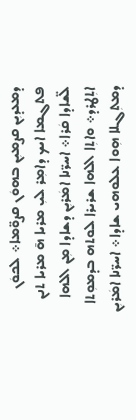ܕܡܥܕܝܼܢ ܩܨܡܝܼܢ ܒܗܘܿܢ ܩܨܘ̈ܡܐ܀ ܠܟܘܿܢ ܦܬܓܡܐ ܐܝܟ ܕܐܡܼܪ ܠܝܼ ܡܪܝܐ ܗ̄ ܡܪܝܐ ܬܢܢ ܠ̈ܫܐܕܐ ܩܿܪܐ܀ ܐܚܪ̈ܢܐ ܐܡܿܪܝܼܢ ܕܫܐܕܐ ܡܼܢ ܐܠܗܐ ܐܬܼܛܪܕ܀ ܘܐܬܼܐ ܐܠܗܐ ܫܪܝܪܐ ܠܘܬܗ ܒܕܡܘܼܬܐ ܕܡܬܼܓܠܐ ܗܼܘܐ ܥܠܘܗܝ ܫܐܕܐ܀ ܐܚܪ̈ܢܐ ܐܡܿܪܝܼܢ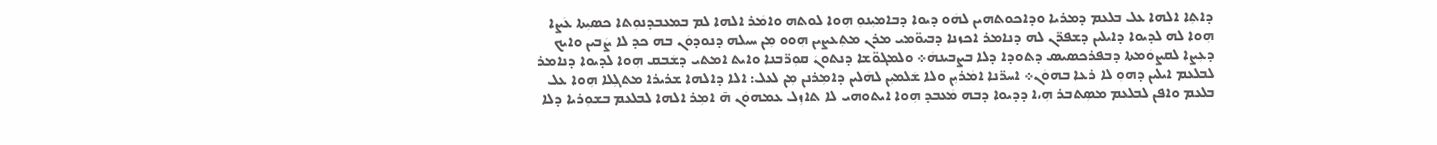ܕܐܬܼܐ ܐܠܗܐ ܥܠ ܒܠܥܡ ܕܡܪܝܐ ܘܕܐܟܘܬܗܝܢ ܠܗܿܘ ܕܝܘܐ ܕܒܐܡܝܼܢܘܼ ܗܼܘܐ ܠܘܬܗ ܘܐܡܿܪ ܐܠܗܐ ܠܡ ܒܡܥܒܕܢܘܼܬܐ ܟܣܝܼܬܐ ܥܿܨܐ ܗܼܘܐ ܠܗ ܠܕܝܘܐ ܕܐܝܠܝܢ ܕܫܦܪ̈ܢ ܠܗ ܕܢܐܡܪ ܐܟܙܢܐ ܕܒܝܘ̈ܡܝ ܡܪܢ ܡܬܼܥܨܝܢ ܗܼܘܘ ܡܼܢ ܚܝܠܗ ܕܢܘܕܘܿܢ ܒܗ ܟܕ ܠܐ ܨܿܒܝܢ ܘܐܝܟ ܕܥܼܨܐ ܠܩܨܘܿܡܬܐ ܕܒܦܪܟܣܝܣ ܕܬܘܕܐ ܕܠܐ ܒܨܒܝܢܗܿ܀ ܘܠܡܓܘ̈ܫܐ ܕܢܬܘܢܿ ܩܘܼܪ̈ܒܢܐ ܘܐܝܬ ܐܡܬܝ ܕܫܿܒܩ ܗܼܘܐ ܠܕܝܘܐ ܕܢܐܡܪ ܠܒܠܥܡ ܐܝܠܝܢ ܕܗܘܼ ܠܐ ܪܥܐ ܒܗܘܿܢ܀ ܐܚܪ̈ܢܐ ܐܡܿܪܝܼܢ ܘܠܐ ܫܿܠܡܝܼܢ ܠܗܿܠܝܢ ܕܐܡܼܪܢܢ ܡܼܢ ܠܥܠ: ܐܠܐ ܕܐܠܗܐ ܫܪܝܪܐ ܡܬܓܼܠܐ ܗܼܘܐ ܥܠ ܒܠܥܡ ܘܐܦܢ ܠܒܠܥܡ ܡܣܼܬܒܪ ܗܼ،ܐ ܕܕܝܘܐ ܕܒܗ ܡܿܥܒܕ ܗܼܘܐ ܐܝܬܘܗܝ ܠܐ ܬܐܙܼܠ ܥܡܗܘܿܢ ܗ̄ ܐܡܼܪ ܐܠܗܐ ܠܒܠܥܡ ܒܫܘܼܪܝܐ ܕܠܐ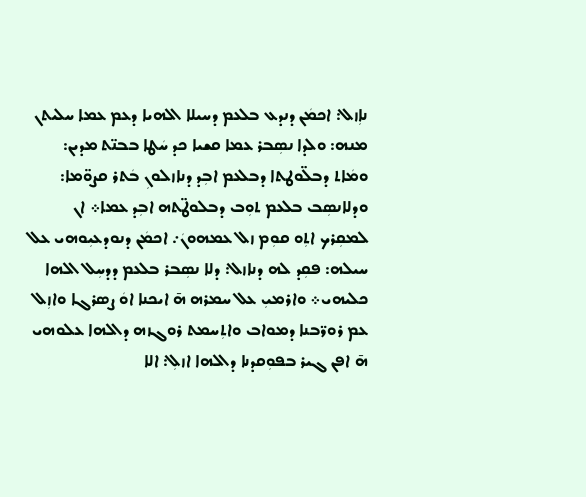ܢܐܼܙܠ: ܐܟܡܿܢ ܕܢܕܥ ܒܠܥܡ ܕܚܝܠܐ ܐܠܗܝܐ ܕܥܡ ܥܡܐ ܚܠܝܬܢ ܡܢܗ: ܘܠܕܐ ܢܣܼܒܪ ܥܡܐ ܩܫܝܐ ܟܕ ܚܿܛܐ ܒܒܢ̈ܬ ܡܕܝܢ: ܘܡܿܐܬ ܕܒܠ̈ܘܛܬܐ ܕܒܠܥܡ ܐܒܼܕ ܕܢܐܙܠܘܢܼ ܒܿܬܪ ܩܨܘ̈ܡܐ: ܘܕܠܐܢܣܼܒ ܒܠܥܡ ܬܘܼܒ ܕܒܠܘܛ̈ܬܗ ܐܒܼܕ ܥܡܐ܀ ܐܢ ܠܡܩܼܪܟ ܐܬܼܘ ܩܘܼܡ ܙܠ ܥܡܗܘܢܿ܇ ܐܟܡܿܢ ܕܢܘܕܥܝܼܘܗܝ ܥܠ ܚܝܠܗ: ܦܩܼܕ ܠܗ ܕܢܐܙܠ: ܕܠܐ ܢܣܼܒܪ ܒܠܥܡ ܕܕܚܼܠ ܐܠܗܐ ܟܠܝܗܝ܀ ܘܐܪܡܝܼ ܥܠ ܚܡܪܗ ܗ̄ ܐܝܟܢܐ ܐܘܿ ܨܣܪܓܐ ܘܐܙܼܠ ܥܡ ܪܘܪ̈ܒܢܐ ܕܡܘܐܒ ܘܐܬܼܚܡܬ ܪܘܓܙܗ ܕܐܠܗܐ ܥܠܘܗܝ ܗ̄ ܐܦܢ ܓܝܪ ܒܦܘܼܩܕܢܐ ܕܐܠܗܐ ܐܙܠܼ: ܐܠܐ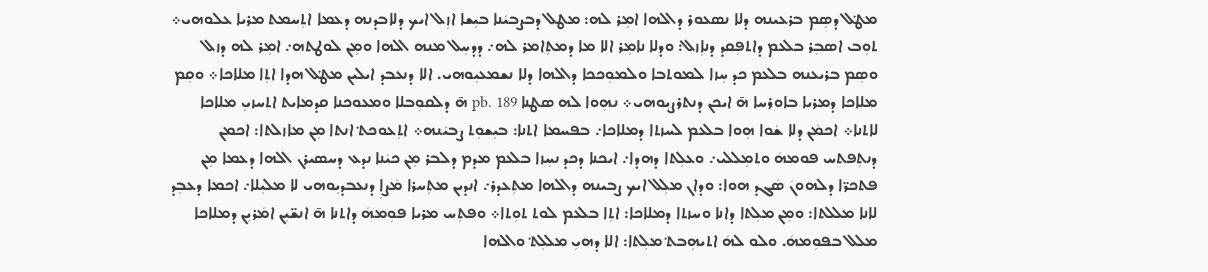ܡܛ݀ܠ ܕܣܼܡ ܒܪܥܝܢܗ ܕܠܐ ܢܣܥܘܪ ܕܐܠܗܐ ܐܡܼܪ ܠܗ: ܡܛܠ ܕܒܨܒܝܿܢܐ ܒܝܼܫܐ ܐܙܼܠ ܐܝܟ ܕܠܐܒܕܢܗ ܕܥܡܐ ܐܬܼܚܡܬ ܡܪܝܐ ܥܠܘܗܝ܀ ܬܘܼܒ ܐܣܒܼܪ ܒܠܥܡ ܕܐܬܦܼܩܕ ܕܢܐܼܙܠ: ܘܕܠܐ ܢܐܡܼܪ ܐܠܐ ܡܐ ܕܡܬܼܐܡܪ ܠܗ܇ ܕܕܚܼܠ ܡܢܗ ܐܠܗܐ ܘܡܼܢ ܠܘܛܬܗ܇ ܐܡܼܪ ܠܗ ܕܙܠ ܘܣܼܡ ܒܪܝܥܢܗ ܒܠܥܡ ܟܕ ܚܼܙܐ ܠܡܘܬܒܐ ܘܠܡܘܼܟܟܐ ܕܐܠܗܐ ܕܠܐ ܢܫܡܥܝܼܘܗܝ. ܐܠܐ ܕܢܥܒܕ ܐܝܠܝܢ ܡܛ݀ܠ ܗܕܐ ܐܬܼܐ ܡܠܐܟܐ܀ ܘܩܼܡ ܡܠܐܟܐ ܕܡܪܝܐ ܒܐܘܪܚܐ ܗ̄ ܐܝܟܢ ܕܢܬܪܨܝܼܘܗܝ܀ ܢܗܼܘܐ ܠܗ ܣܛܢܐ pb. 189 ܗ̄ ܕܠܩܘܼܒܠܐ ܘܡܥܘܟܢܐ ܩܕܡܐܝܬ ܐܬܚܙܝܼ ܡܠܐܟܐ ܠܐܬܢܐ܀ ܐܟܡܿܢ ܕܠܐ ܫܿܘܐ ܗܼܘܐ ܒܠܥܡ ܠܚܙܬܐ ܕܡܠܐܟܐ܇ ܒܦܚܡܐ ܐܬܢܐ: ܒܝܼܫܘܼܬ ܨܒܝܿܢܗ܀ ܐܬܼܥܘܟܬ݀ ܐܢܬܐ ܡܼܢ ܡܐܙܠܬܐ: ܐܟܡܢ ܕܢܬܼܦܬܚ ܦܘܡܗܿ ܘܬܡܼܠܠܝ܇ ܘܥܠܼܬܐ ܕܗܕܐ܇ ܐܝܟܢܐ ܕܟܕ ܢܚܼܙܐ ܒܠܥܡ ܡܕܡ ܕܠܒܪ ܡܼܢ ܟܝܿܢܐ ܢܕܥ ܕܚܣܝܪܢ ܐܠܗܐ ܕܥܡܐ ܡܼܢ ܦܬܟܪ̈ܐ ܕܠܗܘܢܿ ܣܿܓܕ ܗܘܐ: ܘܕܐܢ ܡܠܼܠ ܐܝܟ ܨܒܝܢܗ ܕܐܠܗܐ ܡܬܼܥܕܪ܇ ܐܢܕܝܢ ܡܬܼܚܪܐ ܡܿܨܐܼ ܕܢܥܒܕܝܼܘܗܝ ܠܐ ܡܠܝܼܠܐ܇ ܐܟܡܐ ܕܥܒܼܕ ܠܐܢܐ ܡܠܠܬܐ: ܘܡܼܢ ܡܠܼܬܐ ܕܐܢܐ ܘܚܙܬܐ ܕܡܠܐܟܐ: ܐܬܼܐ ܒܠܥܡ ܠܘܬ ܬܘܼܬܐ܀ ܘܦܬܼܚ ܡܪܝܐ ܦܘܼܡܗܿ ܕܐܬܢܐ ܗ̄ ܐܢܫ̈ܝܼܢ ܐܡܿܪܝܼܢ ܕܡܠܐܟܐ ܡܠܠ ܒܦܘܼܡܗܿ. ܘܠܘ ܠܗܿ ܐܬܝܗܼܒܬ݀ ܡܠܼܬܐ: ܐܠܐ ܕܗܝܼ ܡܠܠܼܬ݀ ܘܐܠܗܐ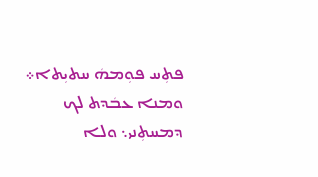ܦܬܼܚ ܦܘܼܡܗܿ ܚܬܝܼܬܐ܀ ܘܡܢܐ ܥܒܿܕܬ ܠܟ ܕܡܚܬܼܢܝ܆ ܘܠܐ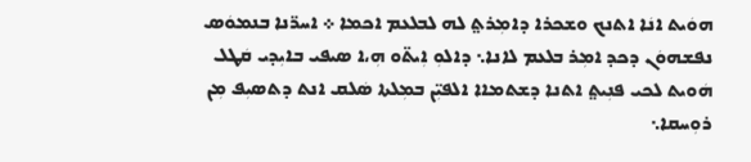ܗܘܿܝܬ ܐܢܿܐ ܐܬܢܟ ܘܫܟܪܐ ܕܐܡܼܪܬ݀ ܠܗ ܠܒܠܥܡ ܐܟܡܐ ܀ ܐܚܪ̈ܢܐ ܒܢܡܘܿܣ ܢܦܫܗܘܿܢ ܕܟܕ ܐܡܼܪ ܒܠܥܡ ܠܐܢܐ܆ ܕܐܠܘܼ ܐܼܝܬ̈ܘ ܗܼ،ܐ ܣܝܦܝ ܒܐܝܼܕܝ ܩܿܛܠ ܗܿܘܝܬ ܠܟܝ ܦܢܼܝܬ݀ ܐܬܢܐ ܕܫܬܡܐܐ ܐܠܦܝܼ̈ܢ ܒܡܼܠܬܐ ܣܿܠܩ ܐܢܬ ܕܬܣܝܼܦ ܡܼܢ ܪܘܼܚܩܐ܆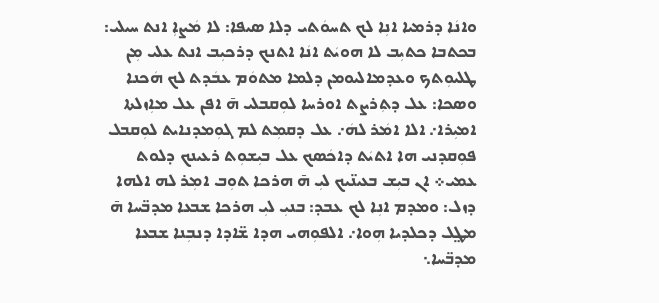ܘܐܢܿܐ ܕܪܡܝܐ ܐܢܼܐ ܠܟ ܬܚܘܿܬܝ ܕܠܐ ܣܝܦܐ: ܠܐ ܡܿܨܐܼ ܐܢܬ ܚܝܠܝ: ܒܟܬܒܐ ܟܬܝܼܒ ܠܐ ܗܘܝܿܬ ܐܢܿܐ ܐܬܢܟ ܕܪܟܝܼܒ ܐܢܬ ܥܠܝ ܡܼܢ ܛܠܝܘܼܬܟ ܘܥܕܡܐܠܝܘܡܢ ܕܠܡܐ ܡܬܘܿܡ ܥܒܿܕܬ ܠܟ ܗܿܟܢܐ ܘܣܟܐ: ܥܠ ܕܬܼܪܨܬ ܐܘܪܚܐ ܠܘܼܩܒܠܝ ܗ̄ ܐܦܢ ܥܠ ܡܐܼܙܠܬܐ ܐܡܝܼܪܐ܇ ܐܠܐ ܐܡܿܪ ܠܗܿ܇ ܥܠ ܕܩܡܼܬ ܠܡ ܓܘܼܡܕܢܐܝܬ ܠܘܼܩܒܠ ܦܘܼܩܕܢܝ ܗܐ ܐܬܝܿܬ ܕܐܟܿܣܟ ܥܠ ܒܝܼܫܘܼܬ ܪܥܝܢܟ ܕܠܘܬ ܥܡܝ܀ ܐܢ ܒܝܼܫ ܒܥܝܢ̈ܝܟ ܠܝܼ ܗ̄ ܗܪܟܐ ܬܘܼܒ ܐܡܼܪ ܠܗ ܐܠܗܐ ܕܙܠ: ܘܡܕܡ ܐܢܼܐ ܠܟ ܥܒܕ: ܒܢܝܼ ܠܝܼ ܗܪܟܐ ܫܒܥܐ ܡܕܒ̈ܚܐ ܗ̄ ܡܛ݀ܠ ܕܟܠܕܝܐ ܗܼܘܐ܇ ܐܠܦܘܼܗܝ ܗܕܐ ܫ̈ܐܕܐ ܕܢܒܼܢܐ ܫܒܥܐ ܡܕܒ̈ܚܐ܆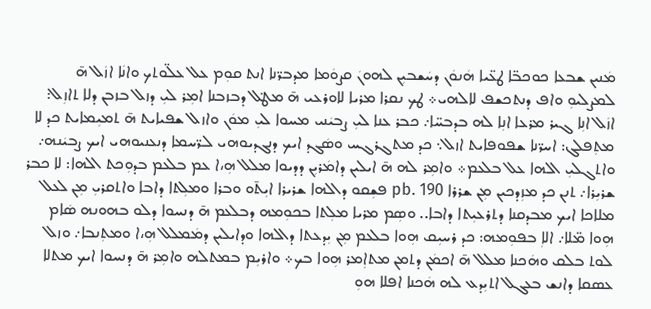ܡܿܢܝܢ ܫܒܥܐ ܟܘܟܒ̈ܐ ܛܥ̈ܝܐ ܗܿܢܘܿܢ ܕܚܿܫܒܝܼܢ ܠܗܘܢܿ ܩܨܘܿܡܐ ܡܕܒܪ̈ܢܐ ܐܢܬ ܩܘܼܡ ܥܠ ܥܠ̈ܘܬܟ ܘܐܢܿܐ ܐܙܿܠ ܗ̄ ܠܡܨܠܝܘܼ ܘܐܦ ܕܢܬܟܫܦ ܠܐܠܗܝ܀ ܛܟ ܢܩܪܐ ܡܪܝܐ ܠܐܘܪܥܝ ܗ̄ ܡܛ݀ܠ ܕܒܙܒܢܐ ܐܡܼܪ ܠܝܼ ܕܙܠ ܒܙܒܢ ܕܠܐ ܬܐܙܼܠ: ܐܙܿܠ ܐܢܼܐ ܓܝܪ ܡܪܥܐ ܐܢܼܐ ܠܗ ܒܕܒܚ̈ܐ܇ ܟܒܪ ܥܢܐ ܠܝܼ ܨܒܝܿܢܝ ܡܚܘܐ ܠܝܼ ܡܘܿܢ ܘܐܙܠ ܫܦܝܐܝܬ ܗ̄ ܬܡܝܼܡܐܝܬ ܟܕ ܠܐ ܡܬܼܦܠܓ: ܐܚܪ̈ܢܐ ܫܦܘܦܐܝܬ ܐܙܠ܆ ܟܕ ܡܬܓܪܓܚ ܘܣܿܓܕ ܐܝܟ ܕܢܓܕܝܘܗܝ ܠܪ̈ܚܡܐ ܕܢܥܢܝܘܗܝ ܐܝܟ ܨܒܝܿܢܗ܇ ܘܐܬܓܠܝܼ ܐܠܗܐ ܥܠ ܒܠܥܡ܀ ܘܐܡܼܪ ܠܗ ܗ̄ ܐܝܠܝܢ ܕܐܡܿܪܝܼܢ ܕܕܝܘܐ ܡܠܠ ܗܼ،ܐ ܥܡ ܒܠܥܡ ܒܕܘܼܟܬ ܐܠܗܐ: ܠܐ ܟܒܪ ܫܪܝܼܪܐ܇ ܬܢܢ ܟܕ ܡܙܼܕܟܝܢ ܡܼܢ ܫܪܪܐ pb. 190 ܦܫܼܩܘ ܕܐܠܗܐ ܫܪܝܪܐ ܐܝܼܬ̄ܘ ܘܒܪܐ ܘܡܠܼܬܐ ܕܐܒܐ ܘܐܬܩܪܝܼ ܡܼܢ ܠܥܠ ܡܠܐܟܐ ܐܝܟ ܡܒܕܩܢܐ ܕܬܪܥܝܼܬܐ ܕܐܒܐ.. ܘܣܼܡ ܡܪܝܐ ܡܠܼܬܐ ܒܟܘܼܡܗ ܕܒܠܥܡ ܗ̄ ܕܢܚܘܐ ܕܠܘ ܒܗܘܢܗ ܣܿܐܡ ܗܼܘܐ ܡ̈ܠܐ܇ ܐܠܐܼ ܒܦܘܼܡܗ: ܟܕ ܪܚܝܼܩ ܗܼܘܐ ܒܠܥܡ ܡܼܢ ܝܼܕܥܬܐ ܕܐܠܗܐ ܘܕܐܝܠܝܢ ܕܡܿܡܠܠ ܗܼ،ܐ ܘܡܬܼܢܒܐ܇ ܘܙܠ ܠܘܬ ܒܠܩ ܘܗܿܟܢܐ ܡܠܠ ܗ̄ ܐܟܡܿܢ ܕܬܡܢ ܡܬܐܼܡܪ ܗܼܘܐ ܒܟ܀ ܘܐܪܝܼܡ ܒܡܬܠܗ ܘܐܡܼܪ ܗ̄ ܕܢܚܘܐ ܐܝܟ ܡܬܠܐ ܥܣܩܐ ܕܐܢܫ ܒܥܓܠ ܐܬܝܼܕܥ ܠܗ ܗܿܟܢܐ ܐܦܠܐ ܗܘܼ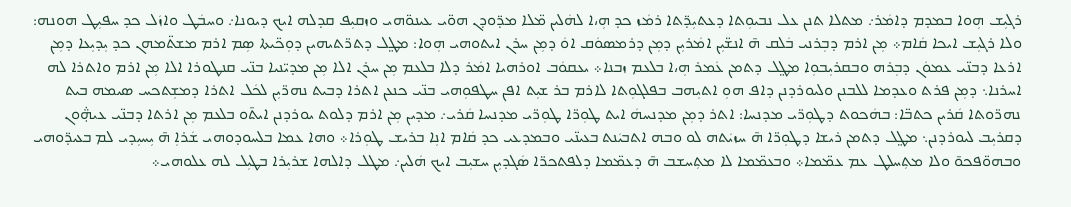ܪܓܝܼܫ ܗܼܘܐ ܒܡܕܡ ܕܐܡܿܪ܇ ܡܬܠܐ ܬܢܢ ܥܠ ܢܒܝܘܼܬܐ ܕܥܬܝܼܕ̈ܬܐ ܪܡܿܙ ܟܕ ܗܼ،ܐ ܠܗܿܠܝܢ ܡ̈ܠܐ ܡܕ̈ܘܕܢ ܗܘ̈ܝ ܥܝܢܘ̈ܗܝ ܘܙܩܝܼܦ ܩܕܠܗ ܐܝܟ ܕܝܘܢܐ܇ ܘܚܒܿܛ ܘܐܙܿܠ ܟܕ ܚܦܝܼܛ ܗܘܢܗ: ܘܠܐ ܪܓܝܼܫ ܐܝܟܐ ܩܿܐܡ܀ ܡܼܢ ܐܪܡ ܕܒܼܪܢܝ ܒܿܠܩ ܗ̄ ܐܢܫ̈ܝܼܢ ܐܡܿܪܝܼܢ ܕܡܼܢ ܕܪܡܣܘܿܩ ܐܘܿ ܕܡܼܢ ܚܪܢ ܐܝܬܘܗܝ ܗܼܘܐ: ܡܛ݀ܠ ܕܬܪ̈ܬܝܗܝܢ ܕܘܼܟ̈ܝܬܐ ܣܼܡ ܐܪܡ ܡܫܬ̈ܡܗܢ ܟܕ ܝܼܕܝܼܥܐ ܕܡܼܢ ܐܪܥܐ ܕܒܢ̈ܝ ܥܡܘܿܢ ܕܒܼܪܗ ܘܒܩܪܝܼܒܘܼܐ ܡܛ݀ܠ ܕܬܡܢ ܥܿܡܪ ܗܼ،ܐ ܒܠܥܡ ܙܒܢܐ܀ ܝܥܩܘܿܒ ܐܘܪܗܝܐ ܐܡܿܪ ܕܠܐ ܒܠܥܡ ܡܼܢ ܚܪܢ ܐܠܐ ܡܼܢ ܡܕܝ̈ܢܝܐ ܒܢ̈ܝ ܩܢܛܘܪܐ ܐܠܐ ܡܼܢ ܐܪܡ ܘܐܬܪܐ ܠܗ ܐܚܪܢܐ܆ ܕܡܼܢ ܦܪܬ ܘܥܕܡܐ ܠܠܒܢܢ ܘܠܝܘܪܕܢܢ ܕܐܦ ܗܘܼ ܐܬܝܼܗܒ ܒܦܠܓܘܼܬܐ ܠܐܪܡ ܒܪ ܫܝܼܬ ܐܦܢ ܚܛܦܘܼܗܝ ܒܢ̈ܝ ܟܢܥܢ ܐܬܪܐ ܕܒܝܬ ܢܗܪ̈ܝܼܢ ܠܟܿܠ ܐܬܪܐ ܕܡܫܼܬܟܚ ܣܝܡܗ ܒܝܬ ܢܗܪ̈ܘܬܐ ܩܿܪܝܢ ܟܬܒ̈ܐ: ܒܗܿܟܘܬ ܕܛܘܼܪ̈ܝ ܡܕܢܚܐ: ܐܬܪ ܕܡܼܢ ܡܕܢܚܗܿ ܐܝܬ ܛܘܼܪ̈ܐ ܛܘܼܪ̈ܝ ܡܕܢܚܐ ܩܿܪܝ܇ ܡܕܝܢ ܡܼܢ ܐܪܡ ܕܠܘܬ ܝܘܪܕܢܢ ܐܝܬ̄ܘ ܒܠܥܡ ܡܼܢ ܐܪܬܐ ܕܒܢ̈ܝ ܥܞܘܢ ܕܩܪܝܼܒ ܠܝܘܪܕܢܢ܆ ܡܛ݀ܠ ܕܬܡܢ ܪܝܫܐ ܕܛܘܼܪ̈ܐ ܗ̄ ܚܙܝܿܬܗ ܠܘ ܘܒܗ ܐܬܒܝܿܢܬ ܒܥܝܢ̈ܝ ܘܒܡܕܥܝ ܟܕ ܩܿܐܡ ܐܢܼܐ ܒܪܝܫ ܛܘܼܪܐ܀ ܘܗܐ ܥܡܐ ܒܠܚܘܕܘܗܝ ܫܿܪܐܼ ܗ̄ ܝܼܚܝܼܕܝ ܠܡ ܒܥܝܕ̈ܘܗܝ ܘܒܗܘ̈ܦܟܘ̄ ܘܠܐ ܡܬܼܚܠܛ ܥܡ ܥܡ̈ܡܐ܀ ܘܒܥܡ̈ܡܐ ܠܐ ܡܬܼܚܫܒ ܗ̄ ܕܥܡ̈ܡܐ ܕܠܦܬܟܪ̈ܐ ܣܿܓܕܝܼܢ ܚܫܝܼܒ ܐܝܟ ܗܿܠܝܢ܇ ܡܛܠ ܕܐܠܗܐ ܫܪܝܼܪܐ ܒܛܝܼܠ ܠܗ ܥܠܘܗܝ܀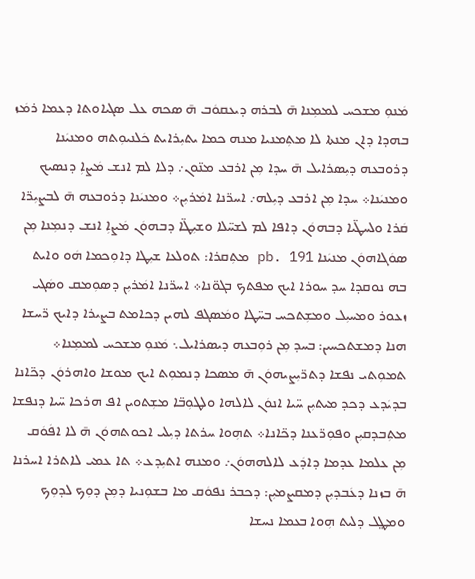ܡܿܢܘܼ ܡܫܟܚ ܠܡܡܼܢܐ ܗ̄ ܠܒܪܗ ܕܝܥܩܘܿܒ ܗ̄ ܣܟܗ ܥܠ ܣܓܝܐܘܬܐ ܕܥܡܐ ܪܡܿܙ ܒܗܕܐ ܕܐܢ ܡܢܬܐ ܠܐ ܡܬܼܡܢܝܐ ܡܢܗ ܟܡܐ ܝܬܝܼܪܐܝܬ ܟܿܠܢܝܘܼܬܗ ܘܡܢܝܿܢܐ ܕܪܘܒܥܗ ܕܝܼܣܪܐܝܠ ܗ̄ ܚܕܐ ܡܼܢ ܐܪܒܥ ܡܢ̈ܘܢ܇ ܕܠܐ ܠܡ ܐܢܫ ܡܿܨܐܼ ܕܢܣܝܟ ܘܡܢܝܿܢܐ܀ ܚܕܐ ܡܼܢ ܐܪܒܥ ܕܝܼܠܗ܇ ܐܚܪ̈ܢܐ ܐܡܿܪܝܼܢ܀ ܘܡܢܝܿܢܐ ܕܪܘܒܥܗ ܗ̄ ܠܒܨܝܼܪ̈ܐ ܩܿܪܐ ܘܠܚܛ̈ܝܐ ܕܒܗܘܿܢ ܕܐܦܐ ܠܡ ܠܫܚ̈ܠܐ ܘܫܝܼܛ̈ܐ ܕܒܗܘܿܢ ܡܿܨܐܼ ܐܢܫ ܕܢܡܼܢܐ ܡܼܢ ܣܘܿܓܐܗܘܿܢ ܡܢܝܿܢܐ pb. 191 ܡܬܼܩܪܐ: ܬܘܠܥܐ ܫܝܼܛܐ ܕܐܘܼܟܡܐ ܗܿܘ ܘܐܝܬ ܒܗ ܢܘܩܕܐ ܚܕ ܚܘܪܐ ܐܝܟ ܡܦܬܟ ܒܓܘ̈ܢܐ܀ ܐܚܪ̈ܢܐ ܐܡܿܪܝܼܢ ܕܣܘܼܡܩ ܘܣܿܓܝ ܙܥܘܪ ܘܡܚܝܼܠ ܘܡܫܼܬܟܚ ܒܚ̈ܛܐ ܘܡܿܣܓܦ ܠܗܝܢ ܕܟܐܡܬ ܒܨܝܪܐ ܕܐܝܟ ܪ̈ܚܫܐ ܗܢܐ ܕܡܫܬܟܚܝܢ: ܒܚܕ ܡܼܢ ܪܘܼܒܥܗ ܕܝܣܪܐܝܠ܆ ܡܿܢܘܼ ܡܫܟܚ ܠܡܡܼܢܐ܀ ܬܡܘܼܬܝ ܢܦܫܐ ܕܬܪ̈ܝܼܨܝܗܘܿܢ ܗ̄ ܡܣܟܐ ܕܢܡܘܼܬ ܐܝܟ ܡܘܫܐ ܘܐܗܪܘܿܢ ܕܟ̈ܐܢܐ ܒܕܝܿܕܥ ܕܟܕ ܡܝܬܝܼܢ ܚ̈ܝܐ ܐܢܘܿܢ ܠܐܠܗܐ ܘܠܛܘܼܒ̈ܐ ܡܫܼܬܘܝܢ ܐܦ ܗܪܟܐ ܚ̈ܝܐ ܕܢܦܫܐ ܡܬܼܒܕܩܝܼܢ ܘܦܘܼܪ̈ܥܢܐ ܕܟ̈ܐܢܐ܀ ܬܗܼܘܐ ܚܪܬܐ ܕܝܼܠܝ ܐܟܘܬܗܘܿܢ ܗ̄ ܠܐ ܐܦܿܘܿܩ ܡܼܢ ܥܠܡܐ ܥܕܡܐ ܕܐܕܿܥ ܠܐܠܗܗܘܿܢ܇ ܘܡܢܗ ܐܬܝܼܕܥ܀ ܬܐ ܥܡܝ ܠܐܬܪܐ ܐܚܪܢܐ ܗ̄ ܒܙܢܐ ܕܥܿܒܕܝܼܢ ܕܡܩܨܡܝܼܢ: ܕܟܒܪ ܢܦܘܿܩ ܡܐ ܒܫܘܼܢܝܐ ܕܡܼܢ ܕܘܼܟ ܠܕܘܼܟ ܘܡܛ݀ܠ ܕܠܝܬ ܗܼܘܐ ܒܥܡܐ ܢܚܫܐ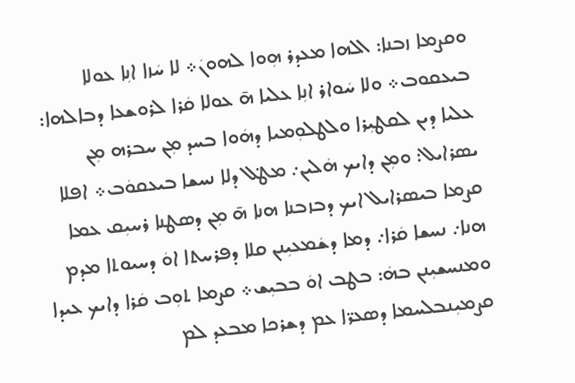ܘܩܨܡܐ ܙܒܢܐ: ܐܠܗܐ ܡܥܕܪ ܗܼܘܐ ܠܗܘܢܿ܀ ܠܐ ܚܿܙܐ ܐܢܼܐ ܥܘܠܐ ܒܝܥܩܘܒ܀ ܘܠܐ ܚܿܘܐܪ ܐܢܼܐ ܥܠܝܐ ܗ̄ ܥܘܠܐ ܩܿܪܐ ܠܪܘܫܥܐ ܕܒܐܠܗܐ: ܥܠܝܐ ܕܝܢ ܠܩܛܝܼܪܐ ܘܠܛܠܘܼܡܝܐ ܕܗܿܘܐ ܒܚܕ ܡܼܢ ܚܒܪܗ ܡܼܢ ܝܣܪܐܝܠ: ܘܡܼܢ ܕܐܝܟ ܗܿܠܝܢ܇ ܡܛ݀ܠ ܕܠܐ ܢܚܫܐ ܒܝܥܩܘܿܒ܀ ܐܦܠܐ ܩܨܡܐ ܒܝܣܪܐܝܠ ܐܝܟ ܕܒܙܒܢܐ ܗܢܐ ܗ̄ ܡܼܢ ܕܣܛܢܐ ܪܚܝܼܩ ܥܡܐ ܗܢܐ܇ ܢܚܫܐ ܩܿܪܐ܇ ܕܡܐ ܕܫܿܡܥܝܼܢܢ ܩܠܐ ܕܦܪܚܬܐ ܐܘܿ ܕܚܝܘܬܐ ܡܕܡ ܘܡܢܚܫܝܼܢܢ ܒܗܿ: ܒܛܒ ܐܘܿ ܒܒܝܼܫ܀ ܩܨܡܐ ܬܘܼܒ ܩܿܪܐ ܕܐܝܟ ܥܝܕܐ ܩܨܡܝܼܢܒܠܚܡܐ ܕܣܥܪ̈ܐ ܥܡ ܕܫܪܟܐ ܡܒܥܕ ܠܡ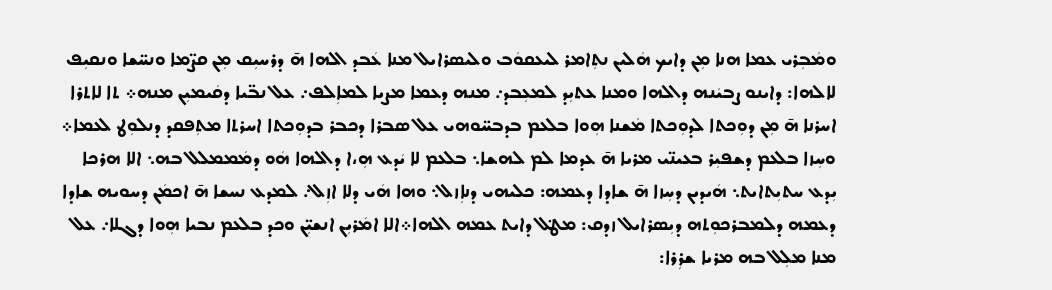ܘܡܿܒܼܪܝ ܥܡܐ ܗܢܐ ܡܼܢ ܕܐܝܟ ܗܿܠܝܢ ܢܬܼܐܡܪ ܠܝܥܩܘܿܒ ܘܠܝܣܪܐܝܠ ܡܢܐ ܥܿܒܕ ܐܠܗܐ ܗ̄ ܕܪܚܝܼܩ ܡܼܢ ܩܨ̈ܡܐ ܘܢܚ̈ܫܐ ܘܢܩܝܼܦ ܠܐܠܗܐ: ܕܐܝܢܘ ܨܒܝܿܢܗ ܕܐܠܗܐ ܘܡܢܐ ܥܬܝܼܕ ܠܡܥܼܒܕ܇ ܡܢܗ ܕܥܡܐ ܡܨܝܐ ܠܡܐܼܠܦ܇ ܥܠ ܢܒ̈ܝܐ ܕܩܿܝܡܝܼܢ ܡܢܗ܀ ܬܐ ܠܐܬܪܐ ܐܚܪܢܐ ܗ̄ ܡܼܢ ܕܘܼܟܬܐ ܠܕܘܼܟܬܐ ܡܿܫܢܐ ܗܼܘܐ ܒܠܥܡ ܒܕܒܚ̈ܘܗܝ ܥܠ ܣܒܪܐ ܕܟܒܪ ܒܕܘܼܟܬܐ ܐܚܪܬܐ ܡܬܼܦܩܕ ܕܢܠܘܼܛ ܠܥܡܐ܀ ܘܚܼܙܐ ܒܠܥܡ ܕܫܦܝܼܪ ܒܥܝܢ̈ܝ ܡܪܝܐ ܗ̄ ܥܕܡܐ ܠܡ ܠܗܫܐ܆ ܒܠܥܡ ܠܐ ܝܿܕܥ ܗܼ،ܐ ܕܐܠܗܐ ܗܿܘ ܕܡܿܡܡܠܠ ܒܗ܆ ܐܠܐ ܗܪܟܐ ܝܼܕܥ ܚܬܝܼܬܐܝܬ܆ ܗܿܝܕܝܢ ܕܚܼܙܐ ܗ̄ ܫܐܕܐ ܕܥܡܗ: ܟܠܝܗܝ ܕܢܐܼܙܠ܆ ܘܗܐ ܗܿܝ ܕܠܐ ܐܙܼܠ܇ ܠܡܕܥ ܢܚܫܐ ܗ̄ ܐܟܡܿܢ ܕܚܘܝܗ ܫܐܕܐ ܕܥܡܗ ܕܠܡܒܪܟܘܼܬܗ ܕܝܼܣܪܐܝܠ ܙܕܩ: ܡܛ݀ܠ ܕܐܝܬ ܥܡܗ ܐܠܗܐ܀ܐܠܐ ܐܡܿܪܝܼܢ ܐܢܫܝܼ̈ܢ ܘܟܕ ܒܠܥܡ ܢܒܝܐ ܗܼܘܐ ܕܓܠܐ܇ ܥܠ ܡܢܐ ܡܠܼܠ ܒܗ ܡܪܝܐ ܫܪܼܪܐ: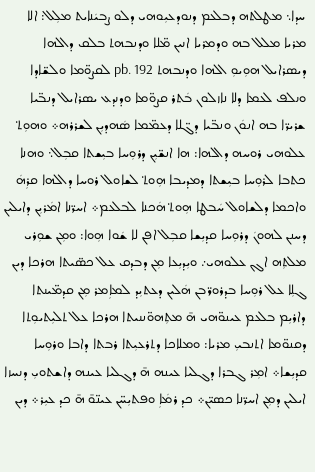ܚܕܐ܆ ܡܛܠܬܗ ܕܒܠܥܡ ܕܢܘܕܥܝܼܘܗܝ ܕܠܘ ܨܒܝܿܢܐܝܬ ܡܠܼܠ: ܐܠܐ ܡܪܝܐ ܡܠܠ ܒܗ ܘܕܡܪܝܐ ܐܢܝܢ ܡ̈ܠܐ ܘܕܢܒܗܬ ܒܠܩ ܕܐܠܗܐ ܕܝܣܪܐܝܠ ܗܘܼܝܘܼ ܐܠܗܐ ܘܕܢܒܗܬ pb. 192 ܠܩܨܘ̈ܡܐ ܘܠܫ̈ܐܕܐ ܘܢܠܦ ܠܥܡܐ ܕܠܐ ܢܐܙܠܘܢ ܒܿܬܪ ܩܨܘ̈ܡܐ ܘܕܢܕܥ ܝܣܪܐܝܠ ܕܢܒ̈ܝܐ ܫܪܝܪ̈ܐ ܒܗ ܐܢܘܿܢ ܘܢܒ̈ܝܐ ܕܓ̈ܠܐ ܕܥܡ̈ܡܐ ܣܿܗܕܝܼܢ ܠܫܪܪܗ܀ ܘܗܘܼܬ݀ ܥܠܘܗܝ ܪܘܚܗ ܕܐܠܗܐ: ܗܐ ܐܢܫ̈ܝܼܢ ܕܪܘܼܚܐ ܒܝܼܫܬܐ ܩܒܼܠ܆ ܘܗܢܐ ܟܬܒܐ ܠܪܘܼܚܐ ܒܝܼܫܬܐ ܕܡܕܝܒܐ ܗܼܘܬ݀ ܠܫܐܘܠ ܪܘܚܐ ܕܐܠܗܐ ܩܪܼܗܿ ܘܐܟܡܐ ܕܠܫܐܘܠ ܚܿܒܛܐ ܗܼܘܬ݀ ܗܿܟܢܐ ܠܒܠܥܡ܀ ܐܚܪ̈ܢܐ ܐܡܿܪܝܼܢ ܕܐܝܠܝܢ ܕܚܢܢ ܠܗܘܢܿ ܕܪܘܼܚܐ ܩܕܝܼܫܐ ܩܒܼܠ ܐܦܢ ܠܐ ܫܿܘܐ ܗܼܘܐ: ܘܡܼܢ ܫܘܼܪܝ ܡܠܬܼܗ ܐܓܢ ܥܠܘܗܝ܇ ܘܝܼܕܝܼܥܐ ܡܼܢ ܕܒܕܩ ܥܠ ܟܣ̈ܝܬܐ ܗܪܟܐ ܕܝܢ ܓܠܼܐ ܥܠ ܪܘܼܚܐ ܒܕܪܘܪ̈ܒܢ ܗܿܠܝܢ ܕܥܬܝܼܕ ܠܡܐܼܡܪ ܡܼܢ ܩܕܡ̈ܝܢܬܐ ܕܐܪܝܼܡ ܒܠܥܡ ܥܝܢܘ̈ܗܝ ܗ̄ ܡܬܼܗܘ̈ܢܢܝܬܐ ܗܪܟܐ ܥܠ ܬܠܝܼܬܝܘܼܬܐ ܕܩܢܘ̈ܡܐ ܐܬܢܒܝܼ ܡܪܝܐ: ܘܡܠܐܟܐ ܕܬܪܥܝܼܬܐ ܪܒܬܐ ܕܐܒܐ ܘܪܘܼܚܐ ܩܕܝܼܫܐ܀ ܐܡܼܪ ܓܒܪܐ ܕܓܠܝܐ ܥܝܢܗ ܗ̄ ܕܓܠܝܐ ܥܝܢܗ ܕܐܫܬܘܝܼ ܕܢܚܙܐ ܐܝܠܝܢ ܕܡܼܢ ܐܚܪ̈ܢܐ ܟܣܝ̈ܢ܀ ܟܕ ܪܡܿܐܼ ܘܦܬܝܼܚ̈ܢ ܥܝܢ̈ܘ̄ ܗ̄ ܟܕ ܥܝܼܪ܀ ܕܝܢ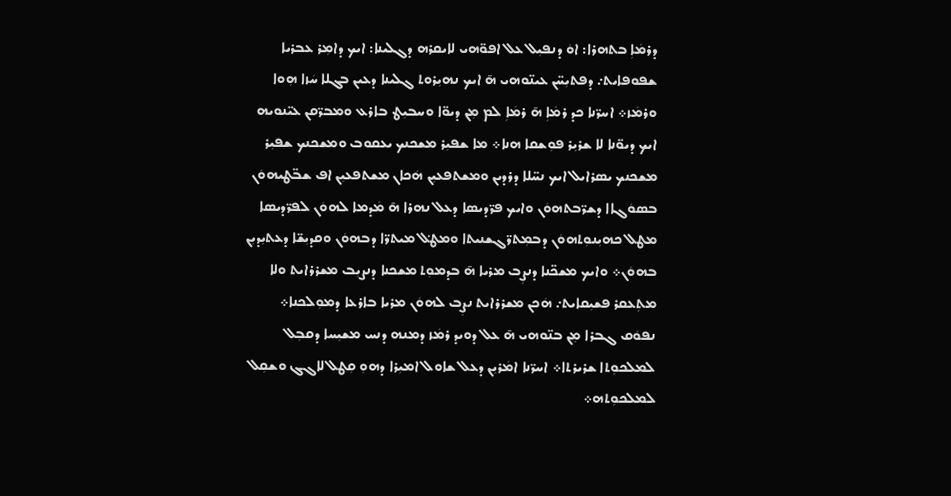ܕܪܡܿܐܼ ܒܬܗܪܐ: ܐܘܿ ܕܢܦܝܼܠ ܥܠ ܐܦܘ̈ܗܝ ܠܐܝܩܪܗ ܕܓܠܝܢܐ: ܐܝܟ ܕܐܡܼܪ ܥܒܪܝܐ ܫܦܘܦܐܝܬ܇ ܕܦܬܝܼܚ̈ܢ ܥܝܢ̈ܘܗܝ ܗ̄ ܐܝܟ ܢܗܝܼܪܘܬ ܓܠܝܢܐ ܕܥܝܢ ܒܓܠܐ ܚܿܙܐ ܗܼܘܐ ܘܪܡܿܙ܀ ܐܚܪ̈ܢܐ ܟܕ ܪܡܿܐܼ ܗ̄ ܪܡܿܐܼ ܠܡ ܡܼܢ ܕܝܘ̈ܐ ܘܚܒܝܼܛ ܒܐܪܥ ܘܡܒܪ̈ܩܢ ܥܝ̈ܢܘܝܗ ܐܝܟ ܕܝܘ̈ܢܐ ܠܐ ܫܪܝܼܪ ܦܘܼܫܩܐ ܗܢܐ܀ ܡܐ ܫܦܝܼܪ ܡܫܟܢܟ ܝܥܩܘܒ ܘܡܫܟܢܟ ܫܦܝܼܪ ܡܫܟܢܟ ܝܣܪܐܝܠ ܐܝܟ ܢܚ̈ܠܐ ܕܪܕܝܢ ܘܡܫܬܦܥܝܼܢ ܗܿܟܐܢ ܡܫܬܦܥܝܼܢ ܐܦ ܫܒ̈ܛܝܗܘܿܢ ܒܣܘܿܓܐܐ ܕܫܪ̈ܒܬܗܘܿܢ ܘܐܝܟ ܦܪ̈ܕܝܣܐ ܕܥܠ ܢܗܪܐ ܗ̄ ܡܿܕܡܐ ܠܗܘܿܢ ܠܦܪ̈ܕܝܣܐ ܡܛܠ ܟܗܝܼܢܘܼܬܗܘܿܢ ܕܒܡܼܬܪ̈ܓܫܢܝܬܐ ܘܡܛ݀ܠ ܡܝܬܪ̈ܐ ܕܒܗܘܿܢ ܘܩܕܝܼܫ̈ܐ ܕܥܬܝܼܕܝܼܢ ܒܗܘܿܢ܀ ܘܐܝܟ ܡܫܟ̈ܢܐ ܕܢܨܼܒ ܡܪܝܐ ܗ̄ ܒܕܡܘܼܬ ܡܫܟܢܐ ܕܢܨܝܼܒ ܡܫܪܪܐܝܬ ܘܠܐ ܡܬܼܥܩܪ ܦܫܝܼܩܐܝܬ܇ ܗܿܟܢ ܡܫܪܪܐܝܬ ܢܨܼܒ ܠܗܘܿܢ ܡܪܝܐ ܒܐܪܥܐ ܕܡܘܼܠܟܢܐ܀ ܢܦܘܿܩ ܓܒܪܐ ܡܼܢ ܒܢ̈ܘܗܝ ܗ̄ ܥܠ ܕܘܝܕ ܪܡܿܙ ܕܡܢܗ ܕܢܚ ܡܫܝܼܚܐ ܕܩܒܼܠ ܠܡܠܟܘܼܬܐ ܫܪܝܪܬܐ܀ ܐܚܪ̈ܢܐ ܐܡܿܪܝܼܢ ܕܥܠ ܫܐܘܠ ܐܡܝܼܪܐ ܕܗܘܼ ܩܼܛܠ ܠܐܓܓ ܘܫܩܼܠ ܠܡܠܟܘܼܬܗ܀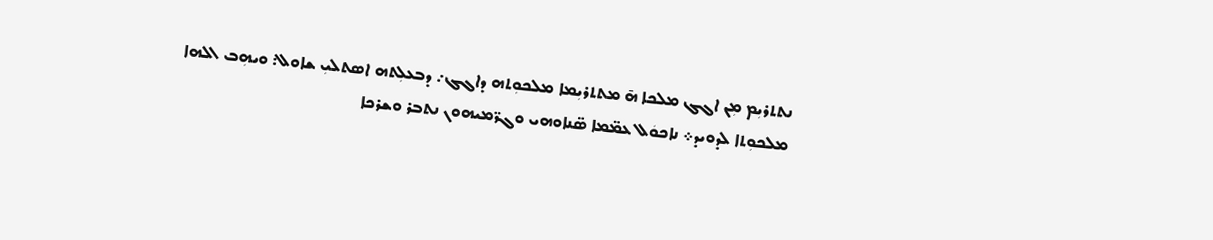ܢܬܬܪܝܼܡ ܡܼܢ ܐܓܓ ܡܠܟܐ ܗ̄ ܡܬܬܪܝܼܡܐ ܡܠܟܘܼܬܗ ܕܐܓܓ܇ ܕܒܥܠܼܬܗ ܐܣܬܠܝܼ ܫܐܘܠ: ܘܝܗܼܒ ܐܠܗܐ ܡܠܟܘܼܬܐ ܠܕܘܝܕ܀ ܢܐܟܘܿܠ ܥܡ̈ܡܐ ܣ̈ܢܐܘܗܝ ܘܓܪ̈ܡܝܗܘܢ ܢܬܒܪ ܘܫܪܟܐ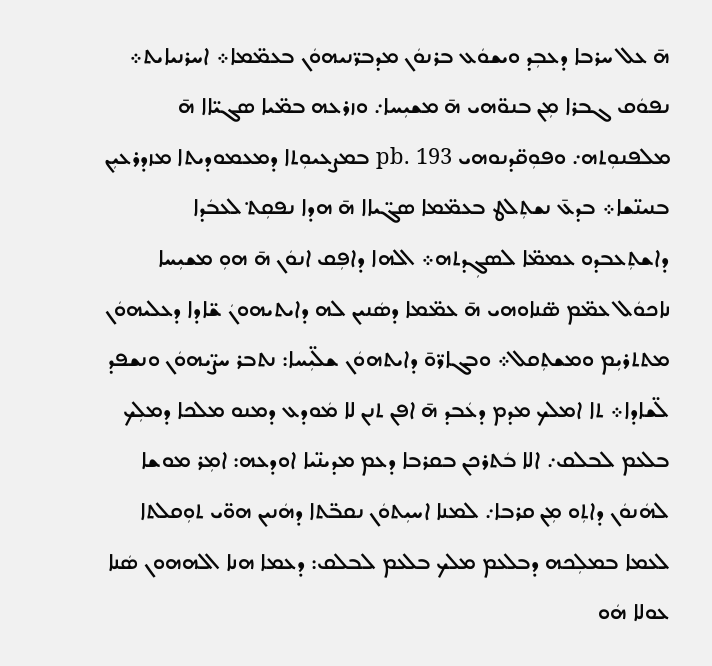ܗ̄ ܥܠ ܚܪܒܐ ܕܥܒܼܕ ܘܝܫܘܿܥ ܒܪܢܘܿܢ ܡܕܒܪ̈ܢܝܗܘܿܢ ܒܥܡ̈ܡܐ܀ ܐܚܪܢܝܐܝܬ܀ ܢܦܘܿܩ ܓܒܪܐ ܡܼܢ ܒܢܘ̈ܗܝ ܗ̄ ܡܫܝܼܚܐ܇ ܘܙܪܥܗ ܒܡ̈ܝܐ ܣܓܝ̈ܐܐ ܗ̄ ܡܠܦܢܘܼܬܗ܇ ܘܦܘܼܩ̈ܕܢܘܗܝ pb. 193 ܒܡܨܥܝܘܼܬܐ ܕܡܥܡܘܕܝܬܐ ܡܙܕܪܥܝܼܢ ܒܢܝܢ̈ܫܐ܀ ܒܕܥ̄ ܢܫܬܼܠܛ ܒܥܡ̈ܡܐ ܣܓ̈ܝܐܐ ܗ̄ ܗܕܐ ܢܦܩܼܬ݀ ܠܥܒܿܕܐ ܕܐܫܬܼܥܒܕܘ ܥܡܡ̈ܐ ܠܣܓܼܕܬܗ܀ ܐܠܗܐ ܕܐܦܼܩ ܐܢܘܿܢ ܗ̄ ܗܘܼ ܡܫܝܼܚܐ ܢܐܟܘܿܠ ܥܡ̈ܡ ܣ̈ܢܐܘܗܝ ܗ̄ ܥܡ̈ܡܐ ܕܣܿܢܝܢ ܠܗ ܕܐܝܬܝܗܘܢܿ ܫ̈ܐܕܐ ܕܥܠܝܗܘܿܢ ܡܬܬܪܝܼܡ ܘܡܫܬܼܩܠ܀ ܘܒܓܐܪ̈ܘ̄ ܕܐܝܬܗܘܿܢ ܫܠ̈ܝܼܚܐ: ܢܬܒܪ ܚܨ̈ܝܗܘܿܢ ܘܢܫܦܕ ܠ̈ܫܐܕܐ܀ ܬܐ ܐܡܠܟ ܡܕܡ ܕܥܿܒܕ ܗ̄ ܐܦܢ ܬܢܢ ܠܐ ܡܿܘܕܥ ܕܡܢܘ ܡܠܟܐ ܕܡܠܼܟ ܒܠܥܡ ܠܒܠܩ܇ ܐܠܐ ܒܿܬܪܟܢ ܒܩܪܒܐ ܕܥܡ ܡܕܝܢ̈ܝܐ ܐܘܕܥܗ: ܐܡܼܪ ܡܘܫܐ ܠܗܿܢܘܿܢ ܕܐܬܼܘ ܡܼܢ ܩܪܒܐ܇ ܠܡܢܐ ܐܚܝܼܬܘܿܢ ܢܩܒ̈ܬܐ ܕܗܿܢܝܢ ܗܘ̈ܝ ܬܘܼܩܠܬܐ ܠܥܡܐ ܒܡܠܼܟܗ ܕܒܠܥܡ ܡܠܟ ܒܠܥܡ ܠܒܠܩ: ܕܥܡܐ ܗܢܐ ܐܠܗܗܘܢ ܣܿܢܐ ܥܘܠܐ ܗܿܘ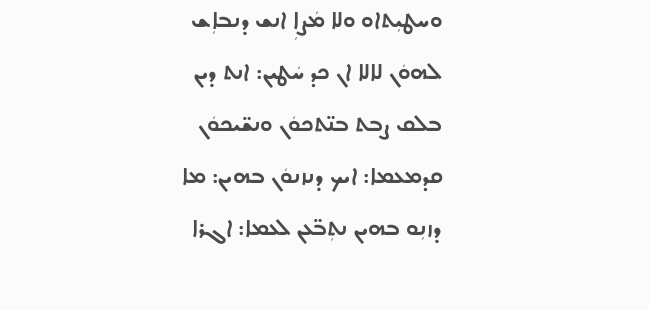ܘܚܛܝܼܬܐܘ ܘܠܐ ܡܿܨܐܼ ܐܢܫ ܕܢܒܐܼܫ ܠܗܘܿܢ ܠܐܠܐ ܐܢ ܟܕ ܚܿܛܝܢ: ܐܢܬ ܕܝܢ ܒܠܩ ܨܒܬ ܒܢ̈ܬܟܘܿܢ ܘܢܫ̈ܝܟܘܿܢ ܩܕܡܥܡܐ: ܐܝܟ ܕܢܙܢܘܿܢ ܒܗܝܢ: ܡܐ ܕܙܢܼܘ ܒܗܝܢ ܢܬܼܒ̈ܥܢ ܠܥܡܐ: ܐܓܪܐ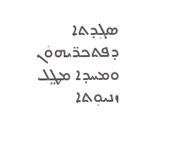ܣܓܼܕܬܐ ܕܦܬܟܪ̈ܝܗܘܿܢ ܘܡܚܕܐ ܡܛ݀ܠ ܙܢܝܘܼܬܐ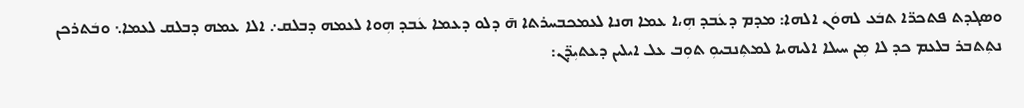ܘܣܓܕܬ ܦܬܟܪ̈ܐ ܬܒܿܥ ܠܗܘܿܢ ܐܠܗܐ: ܡܕܡ ܕܥܿܒܕ ܗܼ،ܐ ܥܡܐ ܗܢܐ ܠܥܡܟܒܚܪܬܐ ܗ̄ ܕܠܘ ܕܥܡܐ ܥܿܒܕ ܗܼܘܐ ܠܥܡܗ ܕܒܠܩ܇ ܐܠܐ ܥܡܗ ܕܒܠܩ ܠܥܡܐ܆ ܘܒܿܬܪܟܢ ܢܬܼܬܒܪ ܒܠܥܡ ܟܕ ܠܐ ܡܼܢ ܚܝܠܐ ܐܠܝܗܝܐ ܠܡܬܼܢܒܝܘܼ ܬܘܼܒ ܥܠ ܐܝܠܝܢ ܕܥܬܝܼܕ̈ܢ: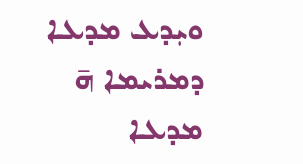ܘܝܼܕܥ ܡܕܥܐ ܕܡܪܝܡܐ ܗ̄ ܡܕܥܐ